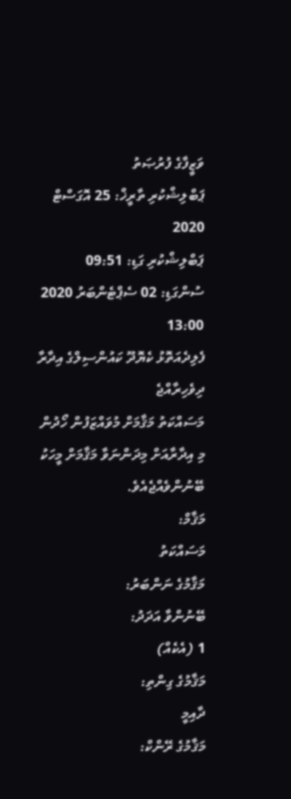ވަޒީފާގެ ފުރުޞަތު
ޕަބްލިޝްކުރި ތާރީޚް: 25 އޮގަސްޓް 2020
ޕަބްލިޝްކުރި ގަޑި: 09:51
ސުންގަޑި: 02 ސެޕްޓެންބަރު 2020 13:00
ފެލިދެއަތޮޅު ކެޔޮދޫ ކައުންސިލްގެ އިދާރާ
ދިވެހިރާއްޖެ
މަސައްކަތު މަޤާމަށް މުވައްޒަފުން ހޯދުން
މި އިދާރާއަށް މިދަންނަވާ މަޤާމަށް މީހަކު ބޭނުންވެއްޖެއެވެ.
މަޤާމް:
މަސައްކަތު
މަޤާމުގެ ނަންބަރު:
ބޭނުންވާ އަދަދު:
1 (އެކެއް)
މަޤާމުގެ ގިންތި:
ދާއިމީ
މަޤާމުގެ ރޭންކް: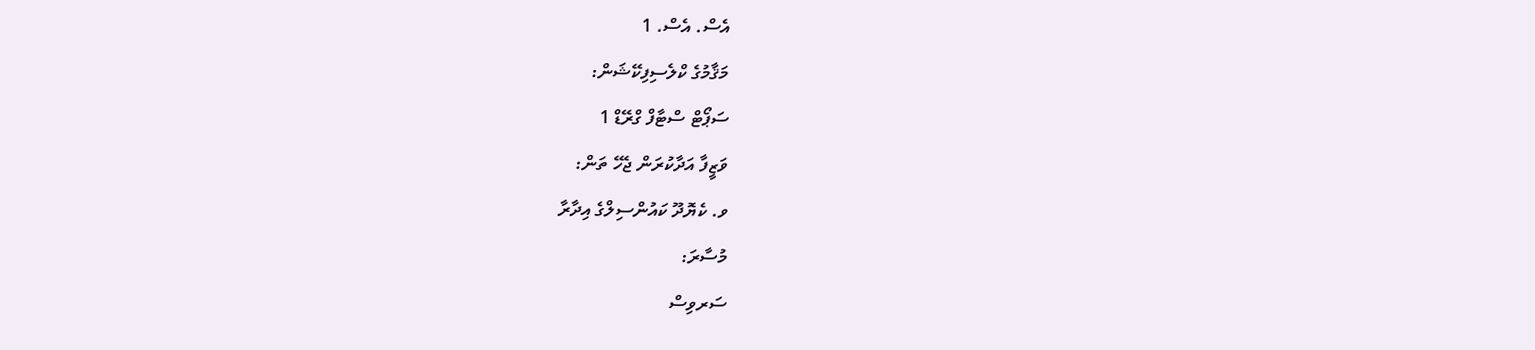އެސް. އެސް. 1
މަޤާމުގެ ކްލެސިފިކޭޝަން:
ސަޕޯޓް ސްޓާފް ގްރޭޑް 1
ވަޒީފާ އަދާކުރަން ޖެހޭ ތަން:
ވ. ކެޔޮދޫ ކައުންސިލްގެ އިދާރާ
މުސާރަ:
ސަރވިސް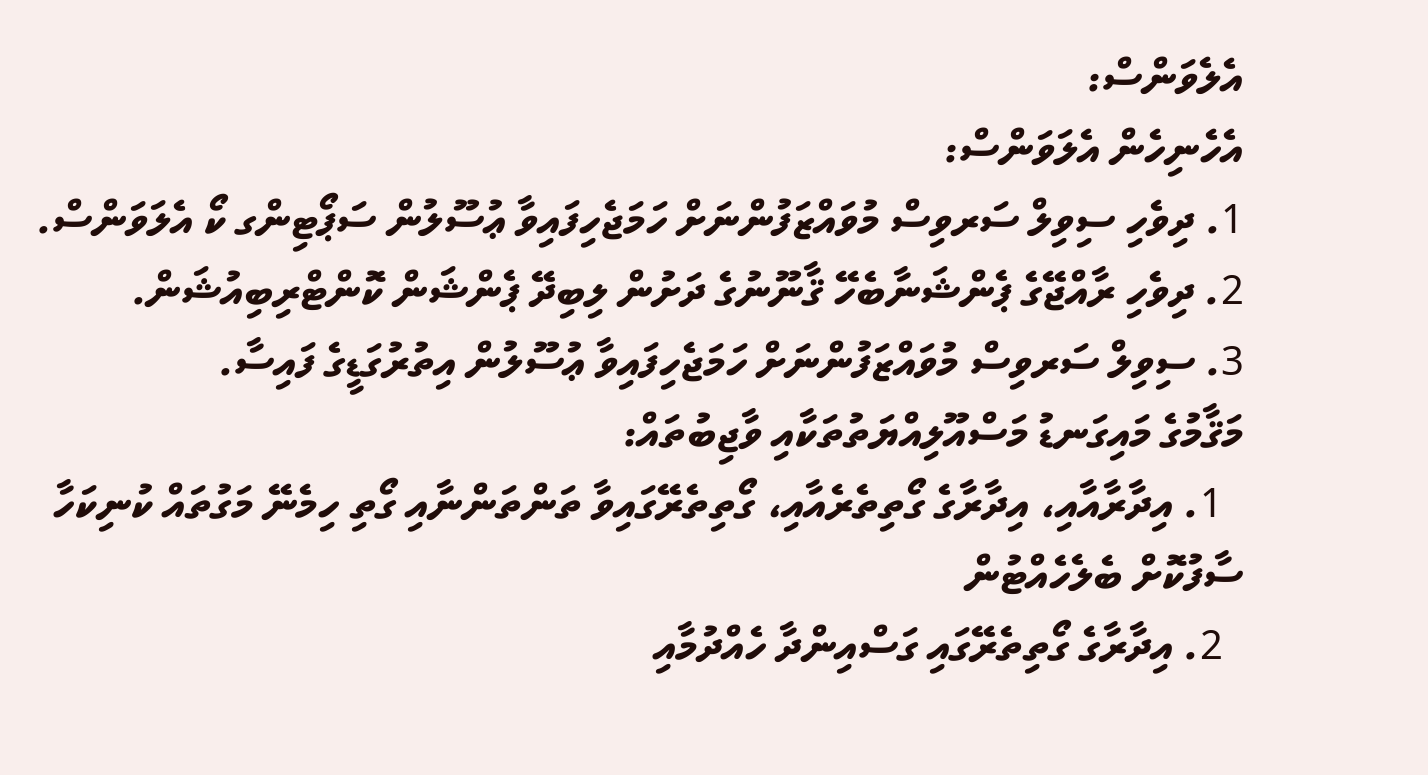އެލެވަންސް:
އެހެނިހެން އެލަވަންސް:
1. ދިވެހި ސިވިލް ސަރވިސް މުވައްޒަފުންނަށް ހަމަޖެހިފައިވާ ޢުސޫލުން ސަޕޯޓިންގ ކޯ އެލަވަންސް.
2. ދިވެހި ރާއްޖޭގެ ޕެންޝަނާބެހޭ ޤާނޫނުގެ ދަށުން ލިބިދޭ ޕެންޝަން ކޮންޓްރިބިއުޝަން.
3. ސިވިލް ސަރވިސް މުވައްޒަފުންނަށް ހަމަޖެހިފައިވާ ޢުސޫލުން އިތުރުގަޑީގެ ފައިސާ.
މަޤާމުގެ މައިގަނޑު މަސްއޫލިއްޔަތުތަކާއި ވާޖިބުތައް:
  1. އިދާރާއާއި، އިދާރާގެ ގޯތިތެރެއާއި، ގޯތިތެރޭގައިވާ ތަންތަންނާއި ގޯތި ހިމެނޭ މަގުތައް ކުނިކަހާ ސާފުކޮށް ބެލެހެއްޓުން
  2. އިދާރާގެ ގޯތިތެރޭގައި ގަސްއިންދާ ހެއްދުމާއި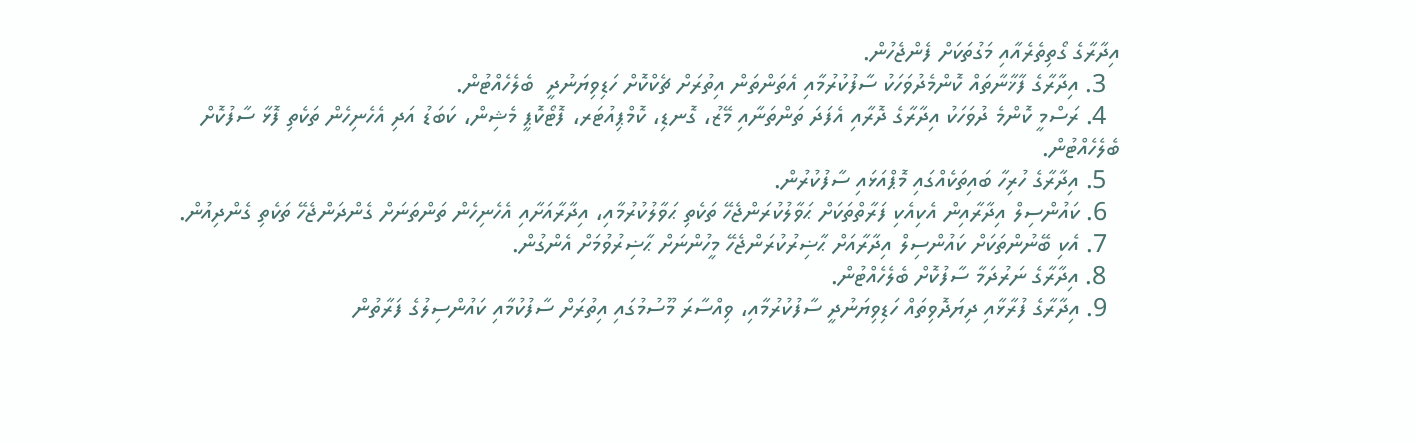އިދާރާގެ ގޯތިތެރެއާއި މަގުތަކަށް ފެންޖެހުން.
  3. އިދާރާގެ ފާޚާނާތައް ކޮންމެދުވަހަކު ސާފުކުރުމާއި އެތަންތަން އިތުރަށް ޗެކްކޮށް ހަޑިވިޔަނުދީ  ބެލެހެއްޓުން.
  4. ރަސްމީ ކޮންމެ ދުވަހަކު އިދާރާގެ ދޮރާއި އެފަދަ ތަންތަނާއި މޭޒު، ގޮނޑި، ކޮމްޕިއުޓަރ، ފޮޓޯކޮޕީ މެޝިން، ކަބަޑު އަދި އެހެނިހެން ތަކެތި ފޮޅާ ސާފުކޮށް ބެލެހެއްޓުން.
  5. އިދާރާގެ ހުރިހާ ބައިތަކެއްގައި މޮޕްއަޅައި ސާފުކުރުން.
  6. ކައުންސިލް އިދާރާއިން އެކިއެކި ފަރާތްތަކަށް ޙަވާލުކުރަންޖެހޭ ތަކެތި ޙަވާލުކުރުމާއި، އިދާރާއަށާއި އެހެނިހެން ތަންތަނަށް ގެންދަންޖެހޭ ތަކެތި ގެންދިއުން.
  7. އެކި ބޭނުންތަކަށް ކައުންސިލް އިދާރާއަށް ޙާޟިރުކުރަންޖެހޭ މީހުންނަށް ޙާޟިރުވުމަށް އެންގުން.
  8. އިދާރާގެ ނަރުދަމާ ސާފުކޮށް ބެލެހެއްޓުން.
  9. އިދާރާގެ ފުރާޅާއި ދިޔަދޮވިތައް ހަޑިވިޔަނުދީ ސާފުކުރުމާއި، ވިއްސާރަ މޫސުމުގައި އިތުރަށް ސާފުކުމާއި ކައުންސިލުގެ ފަރާތުން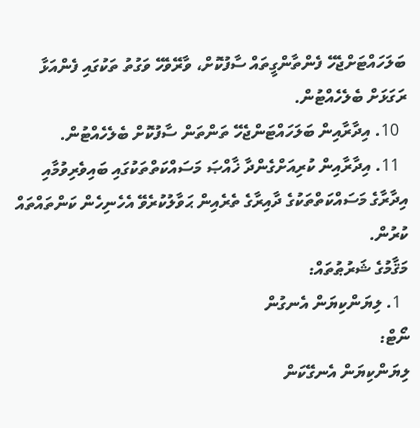ބަލަހައްޓަށްޖެހޭ ފެންތާންގީތައް ސާފުކޮށް، ވާރޭވެހޭ ވަގުތު ތަކުގައި ފެންއަޅާ ރަގަޅަށް ބެލެހެއްޓުން.
  10. އިދާރާއިން ބަލަހައްޓަންޖެހޭ ތަންތަން ސާފުކޮށް ބެލެހެއްޓުން.
  11. އިދާރާއިން ކުރިއަށްގެންދާ ޚާއްޞަ މަސައްކަތްތަކުގައި ބައިވެރިވުމާއި އިދާރާގެ މަސައްކަތްތަކުގެ ދާއިރާގެ ތެރެއިން ޙަވާލުކުރެވޭ އެހެނިހެން ކަންތައްތައް ކުރުން.
މަޤާމުގެ ޝަރުޠުތައް:
  1. ލިޔަންކިޔަން އެނގުން
ނޯޓް:
ލިޔަންކިޔަން އެނގޭކަން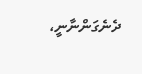ދެނެގަންނާނީ،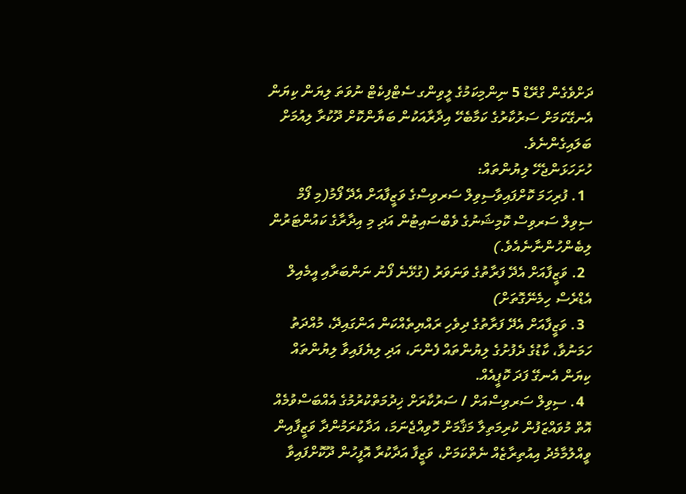ދަށްވެގެން ގްރޭޑް 5 ނިންމިކަމުގެ ލީވިންގ ސެޓްފިކެޓް ނުވަތަ ލިޔަން ކިޔަން އެނގޭކަމަށް ސަރުކާރުގެ ކަމާބެހޭ އިދާރާއަކުން ބަޔާންކޮށް ދޫކުރާ ލިއުމަށް ބަލައިގެންނެވެ.
ހުށަހަޅަންޖެހޭ ލިޔުންތައް:
  1. ފުރިހަމަ ކޮށްފައިވާސިވިލް ސަރވިސްގެ ވަޒީފާއަށް އެދޭ ފޯމު(މި ފޯމް ސިވިލް ސަރވިސް ކޮމިޝަނުގެ ވެބްސައިޓުން އަދި މި އިދާރާގެ ކައުންޓަރުން ލިބެންހުންނާނެއެވެ.)
  2. ވަޒީފާއަށް އެދޭ ފަރާތުގެ ވަނަވަރު (ގުޅޭނެ ފޯނު ނަންބަރާއި އީމެއިލް އެޑްރެސް ހިމެނޭގޮތަށް)
  3. ވަޒީފާއަށް އެދޭ ފަރާތުގެ ދިވެހި ރައްޔިތެއްކަން އަންގައިދޭ، މުއްދަތު ހަމަނުވާ، ކާޑުގެ ދެފުށުގެ ލިޔުންތައް ފެންނަ، އަދި ލިޔެފައިވާ ލިޔުންތައް ކިޔަން އެނގޭ ފަދަ ކޮޕީއެއް.
  4. ސިވިލް ސަރވިސްއަށް / ސަރުކާރަށް ޚިދުމަތްކުރުމުގެ އެއްބަސްވުމެއް އޮތް މުވައްޒަފުން ކުރިމަތިލާ މަޤާމަށް ހޮވިއްޖެނަމަ، އަދާކުރަމުންދާ ވަޒީފާއިން ވީއްލުމާމެދު އިއުތިރާޒެއް ނެތްކަމަށް، ވަޒީފާ އަދާކުރާ އޮފީހުން ދޫކޮށްފައިވާ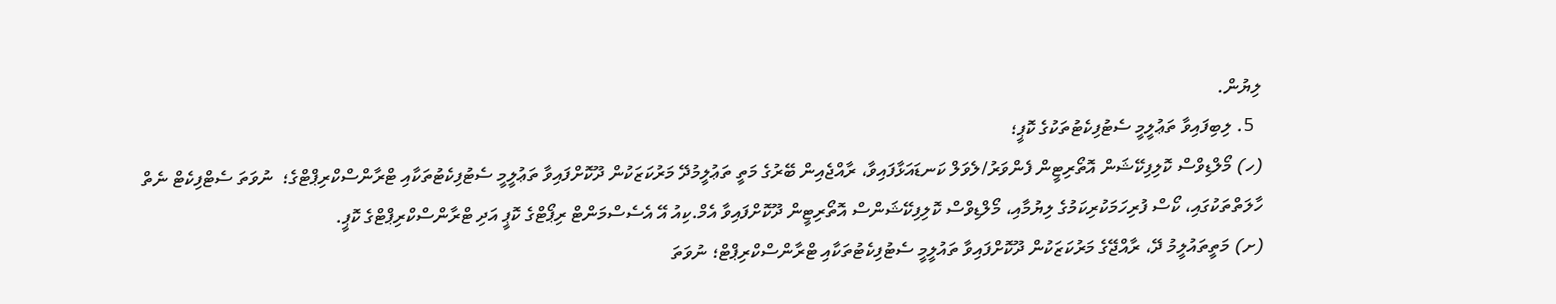ލިޔުން.
  5. ލިބިފައިވާ ތަޢުލީމީ ސެޓުފިކެޓުތަކުގެ ކޮޕީ؛
(ހ) މޯލްޑިވްސް ކޮލިފިކޭޝަން އޮތޯރިޓީން ފެންވަރު/ލެވަލް ކަނޑައަޅާފައިވާ، ރާއްޖެއިން ބޭރުގެ މަތީ ތަޢުލީމުދޭ މަރުކަޒަކުން ދޫކޮށްފައިވާ ތަޢުލީމީ ސެޓުފިކެޓުތަކާއި ޓްރާންސްކްރިޕްޓްގެ؛  ނުވަތަ ސެޓްފިކެޓް ނެތް ހާލަތްތަކުގައި، ކޯސް ފުރިހަމަކުރިކަމުގެ ލިޔުމާއި، މޯލްޑިވްސް ކޮލިފިކޭޝަންސް އޮތޯރިޓީން ދޫކޮށްފައިވާ އެމް.ކިއު އޭ އެސެސްމަންޓް ރިޕޯޓްގެ ކޮޕީ އަދި ޓްރާންސްކްރިޕްޓްގެ ކޮޕީ.
(ށ) މަތީތައުލީމު ދޭ، ރާއްޖޭގެ މަރުކަޒަކުން ދޫކޮށްފައިވާ ތައުލީމީ ސެޓުފިކެޓުތަކާއި ޓްރާންސްކްރިޕްޓް؛ ނުވަތަ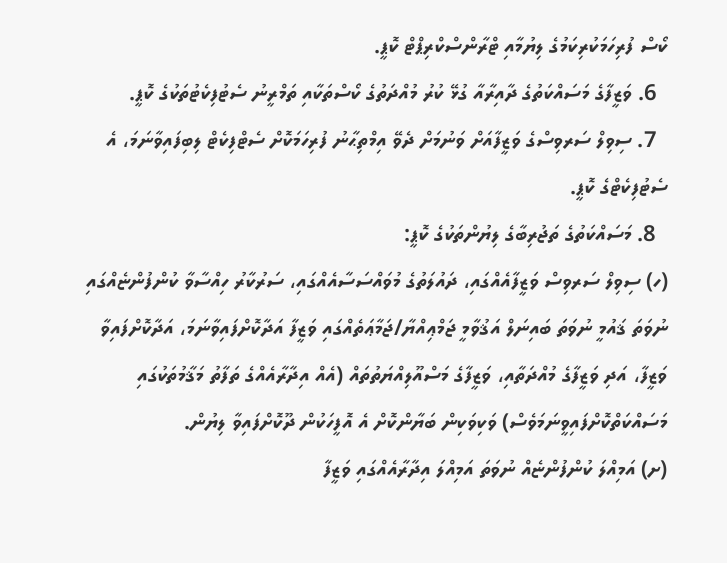ކޯސް ފުރިހަމަކުރިކަމުގެ ލިޔުމާއި ޓްރާންސްކްރިޕްޓް ކޮޕީ.
  6. ވަޒީފާގެ މަސައްކަތުގެ ދާއިރާއާ ގުޅޭ ކުރު މުއްދަތުގެ ކޯސްތަކާއި ތަމްރީނު ސެޓުފިކެޓުތަކުގެ ކޮޕީ.
  7. ސިވިލް ސަރވިސްގެ ވަޒީފާއަށް ވަނުމަށް ދެވޭ އިމްތިޙާނު ފުރިހަމަކޮށް ސެޓްފިކެޓް ލިބިފައިވާނަމަ، އެ ސެޓުފިކެޓްގެ ކޮޕީ.
  8. މަސައްކަތުގެ ތަޖުރިބާގެ ލިޔުންތަކުގެ ކޮޕީ:
(ހ) ސިވިލް ސަރވިސް ވަޒީފާއެއްގައި، ދައުލަތުގެ މުވައްސަސާއެއްގައި، ސަރުކާރު ހިއްސާވާ ކުންފުންޏެއްގައި ނުވަތަ ޤައުމީ ނުވަތަ ބައިނަލް އަޤުވާމީ ޖަމްޢިއްޔާ/ޖަމާޢަތެއްގައި ވަޒީފާ އަދާކޮށްފައިވާނަމަ، އަދާކޮށްފައިވާ ވަޒީފާ، އަދި ވަޒީފާގެ މުއްދަތާއި، ވަޒީފާގެ މަސްއޫލިއްޔަތުތައް (އެއް އިދާރާއެއްގެ ތަފާތު މަޤާމުތަކުގައި މަސައްކަތްކޮށްފައިވީނަމަވެސް) ވަކިވަކިން ބަޔާންކޮށް އެ އޮފީހަކުން ދޫކޮށްފައިވާ ލިޔުން.
(ށ) އަމިއްލަ ކުންފުންޏެއް ނުވަތަ އަމިއްލަ އިދާރާއެއްގައި ވަޒީފާ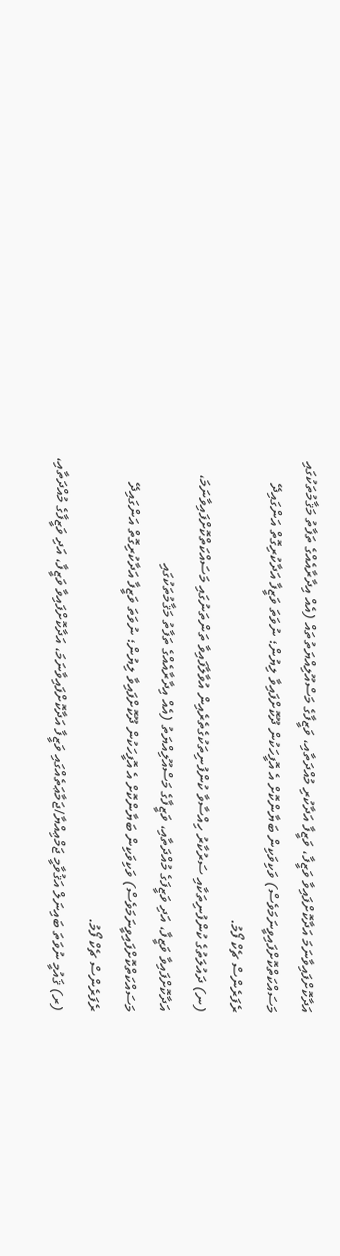އަދާކޮށްފައިވާނަމަ އަދާކޮށްފައިވާ ވަޒީފާ، ވަޒީފާ އަދާކުރި މުއްދަތާއި، ވަޒީފާގެ މަސްއޫލިއްޔަތުތައް (އެއް އިދާރާއެއްގެ ތަފާތު މަޤާމުތަކުގައި މަސައްކަތްކޮށްފައިވީނަމަވެސް) ވަކިވަކިން ބަޔާންކޮށް އެ އޮފީހަކުން ދޫކޮށްފައިވާ ލިޔުން؛ ނުވަތަ ވަޒީފާ އަދާކުރިގޮތް އަންގައިދޭ ރެފަރެންސް ޗެކް ފޯމު.
(ނ) ދައުލަތުގެ ކުންފުނިތަކާއި ސަރުކާރު ހިއްސާވާ ކުންފުނިތަކުގެތެރެއިން އުވާލާފައިވާ ތަންތަނުގައި މަސައްކަތްކޮށްފައިވާނަމަ، އަދާކޮށްފައިވާ ވަޒީފާ، އަދި ވަޒީފަގެ މުއްދަތާއި، ވަޒީފާގެ މަސްއޫލިއްޔަތު (އެއް އިދާރާއެއްގެ ތަފާތު މަޤާމުތަކުގައި މަސައްކަތްކޮށްފައިވީނަމަވެސް) ވަކިވަކިން ބަޔާންކޮށް އެ އޮފީހަކުން ދޫކޮށްފައިވާ ލިޔުން؛ ނުވަތަ ވަޒީފާ އަދާކުރިގޮތް އަންގައިދޭ ރެފަރެންސް ޗެކް ފޯމު.
(ރ) ޤައުމީ ނުވަތަ ބައިނަލް އަޤުވާމީ ޖަމްޢިއްޔާ/ޖަމާޢަތެއްގައި ވަޒީފާ އަދާކޮށްފައިވާނަމަ، އަދާކޮށްފައިވާ ވަޒީފާ، އަދި ވަޒީފާގެ މުއްދަތާއި،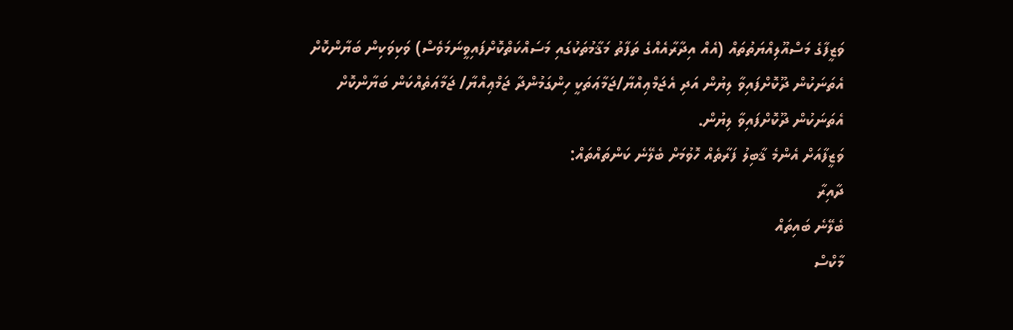ވަޒީފާގެ މަސްއޫލިއްޔަތުތައް (އެއް އިދާރާއެއްގެ ތަފާތު މަޤާމުތަކުގައި މަސައްކަތްކޮށްފައިވީނަމަވެސް) ވަކިވަކިން ބަޔާންކޮށް އެތަނަކުން ދޫކޮށްފައިވާ ލިޔުން އަދި އެޖަމްޢިއްޔާ/ޖަމާޢަތަކީ ހިންގަމުންދާ ޖަމްޢިއްޔާ/ ޖަމާޢަތެއްކަން ބަޔާންކޮށް އެތަނަކުން ދޫކޮށްފައިވާ ލިޔުން.
ވަޒީފާއަށް އެންމެ ޤާބިލު ފަރާތެއް ހޮވުމަށް ބެލޭނެ ކަންތައްތައް:
ދާއިރާ
ބެލޭނެ ބައިތައް
މާކްސް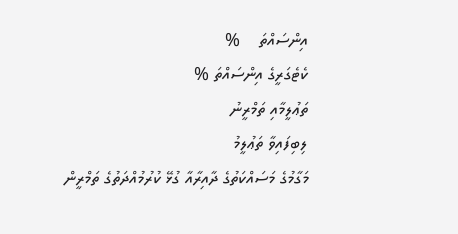އިންސައްތަ    %
ކެޓެގަރީގެ އިންސައްތަ %
ތަޢުލީމާއި ތަމްރީނު
ލިބިފައިވާ ތަޢުލީމު
މަގާމުގެ މަސައްކަތުގެ ދާއިރާއާ ގުޅޭ ކުރުމުއްދަތުގެ ތަމްރީން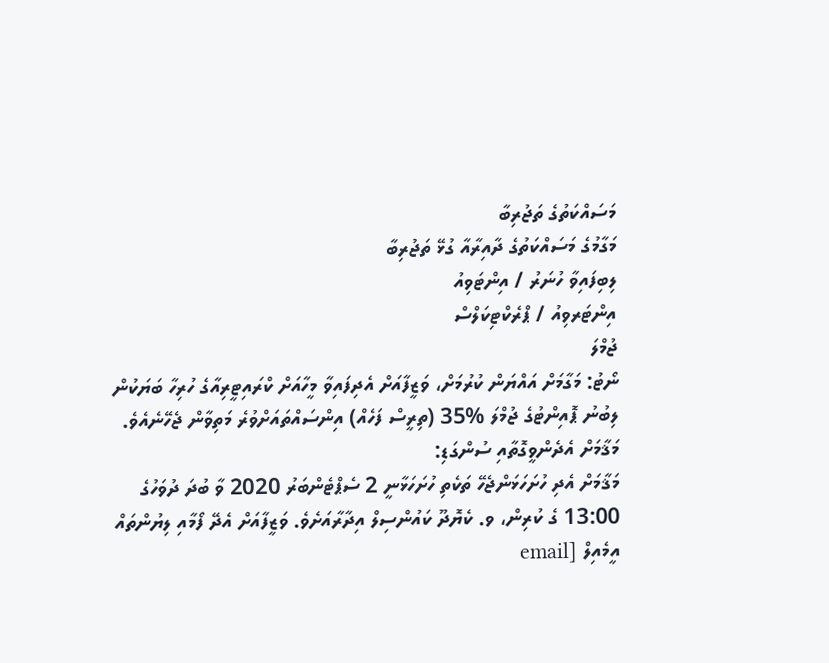މަސައްކަތުގެ ތަޖުރިބާ
މަގާމުގެ މަސައްކަތުގެ ދާއިރާއާ ގުޅޭ ތަޖުރިބާ
ލިބިފައިވާ ހުނަރު / އިންޓަވިއު
އިންޓަރވިއު / ޕްރެކްޓިކަލްސް
ޖުމްލަ
ނޯޓު: މަގާމަށް އައްޔަން ކުރުމަށް، ވަޒީފާއަށް އެދިފައިވާ މީހާއަށް ކްރައިޓީރިއާގެ ހުރިހާ ބަޔަކުން ލިބުނު ޕޮއިންޓުގެ ޖުމްލަ %35 (ތިރީސް ފަހެއް) އިންސައްތައަށްވުރެ މަތިވާން ޖެހޭނެއެވެ.
މަޤާމަށް އެދެންވީގޮތާއި ސުންގަޑި:
މަޤާމަށް އެދި ހުށަހަޅަންޖެހޭ ތަކެތި ހުށަހަޅާނީ 2 ސެޕްޓެންބަރު 2020 ވާ ބުދަ ދުވަހުގެ 13:00 ގެ ކުރިން، ވ. ކެޔޮދޫ ކައުންސިލް އިދާރާއަށެވެ. ވަޒީފާއަށް އެދޭ ފޯމާއި ލިޔުންތައް އީމެއިލް [email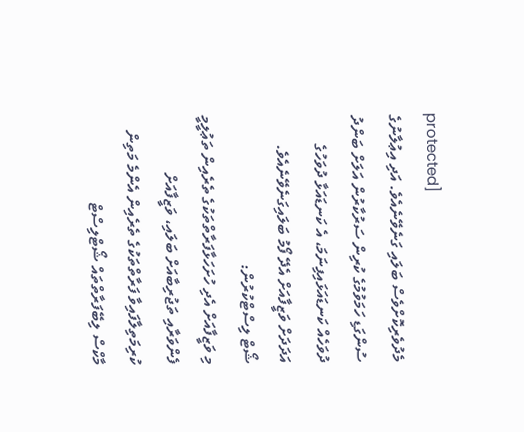protected]
މެދުވެރިކޮށްވެސް ބަލައި ގަނެވޭނެއެވެ. އަދި އިޢުލާނުގެ ސުންގަޑި ހަމަވުމުގެ ކުރިން ސަރުކާރުން އަލަށް ބަންދު ދުވަހެއް ކަނޑައަޅައިފިނަމަ، އެ ކަނޑައަޅާ ދުވަހުގެ އަދަދަށް ވަޒީފާއަށް އެދޭ ފޯމު ބަލައިގަނެވޭނެއެވެ.
ޝޯޓް ލިސްޓްކުރުން:
މި ވަޒީފާއަށް އެދި ހުށަހަޅާފަރާތްތަކުގެ ތެރެއިން ތަޢުލީމީ ފެންވަރާއި ތަޖުރިބާއަށް ބަލައި، ވަޒީފާއަށް ކުރިމަތިލާފައިވާ ފަރާތްތަކުގެ ތެރެއިން އެންމެ މަތިން މާކްސް ލިބޭފަރާތްތައް ޝޯޓްލިސްޓް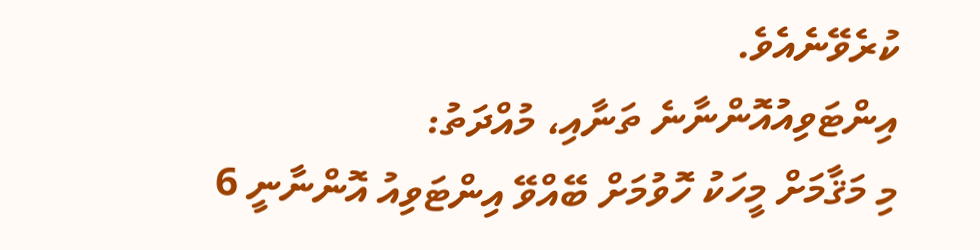ކުރެވޭނެއެވެ.
އިންޓަވިއުއޮންނާނެ ތަނާއި، މުއްދަތު:
މި މަޤާމަށް މީހަކު ހޮވުމަށް ބޭއްވޭ އިންޓަވިއު އޮންނާނީ 6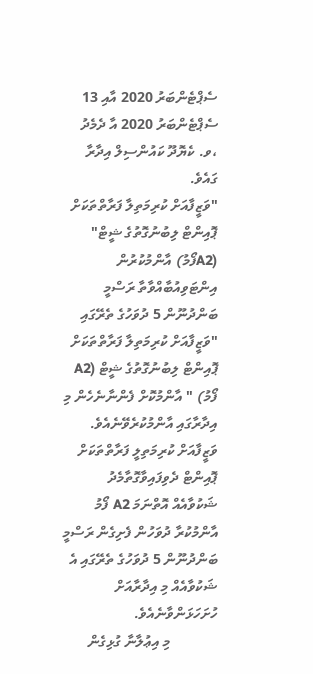ސެޕްޓެންބަރު 2020 އާއި 13 ސެޕްޓެންބަރު 2020 އާ ދެމެދު ،ވ. ކެޔޮދޫ ކައުންސިލް އިދާރާ ގައެވެ.
"ވަޒީފާއަށް ކުރިމަތިލާ ފަރާތްތަކަށް ޕޮއިންޓް ލިބުނުގޮތުގެ ޝީޓް" (A2ފޯމު) އާންމުކުރުން
އިންޓަވިއުބާއްވާތާ ރަސްމީ ބަންދުނޫން 5 ދުވަހުގެ ތެރޭގައި "ވަޒީފާއަށް ކުރިމަތިލާ ފަރާތްތަކަށް ޕޮއިންޓް ލިބުނުގޮތުގެ ޝީޓް (A2 ފޯމު) " އާންމުކޮށް ފެންނާނެހެން މި އިދާރާގައި އާންމުކުރެވޭނެއެވެ. ވަޒީފާއަށް ކުރިމަތިލީ ފަރާތްތަކަށް ޕޮއިންޓް ދެވިފައިވާގޮތާމެދު ޝަކުވާއެއް އޮތްނަމަ A2 ފޯމު އާންމުކުރާ ދުވަހުން ފެށިގެން ރަސްމީ ބަންދުނޫން 5 ދުވަހުގެ ތެރޭގައި އެ ޝަކުވާއެއް މި އިދާރާއަށް ހުށަހަޅަންވާނެއެވެ.
             މި އިޢުލާނާ ގުޅިގެން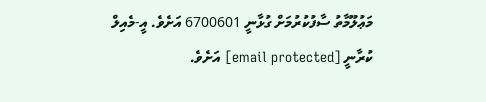މަޢުލޫމާތު ސާފުކުރުމަށް ގުޅާނީ 6700601 އަށެވެ. އީ-މެއިލް ކުރާނީ [email protected] އަށެވެ.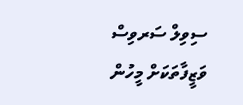ސިވިލް ސަރވިސް ވަޒީފާތަކަށް މީހުން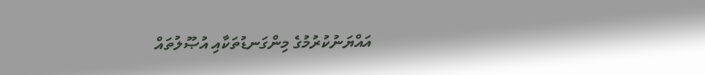އައްޔަނުކުރުމުގެ މިންގަނޑުތަކާއި އުޞޫލުތައް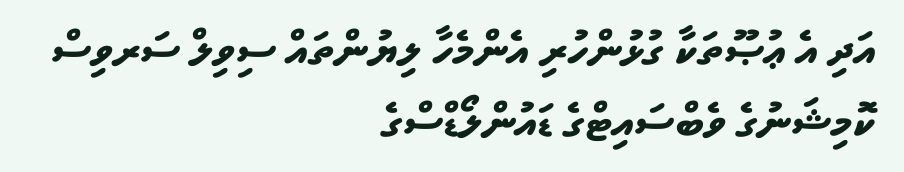އަދި އެ ޢުޞޫތަކާ ގުޅުންހުރި އެންމެހާ ލިޔުންތައް ސިވިލް ސަރވިސް ކޮމިޝަނުގެ ވެބްސައިޓްގެ ޑައުންލޯޑްސްގެ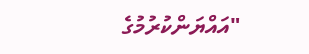"އައްޔަންކުރުމުގެ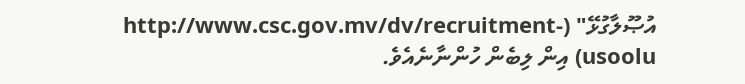އުޞޫލާގުޅޭ" (http://www.csc.gov.mv/dv/recruitment-usoolu) އިން ލިބެން ހުންނާނެއެވެ.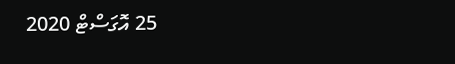25 އޮގަސްޓް 2020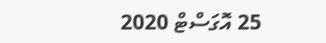25 އޮގަސްޓް 2020